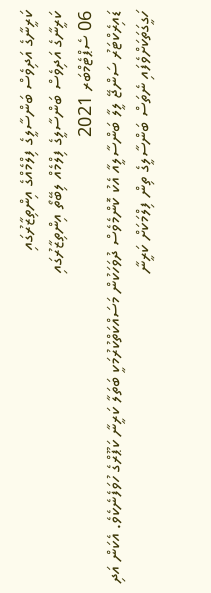ކަރީނާގެ އަދިވެސް ބަންސާލީގެ ފިލްމެއްގެ އިންތިޒާރުގައި
ކަރީނާގެ އަދިވެސް ބަންސާލީގެ ފިލްމެއް ލިބޭތޯ އިންތިޒާރުގައި
06 ސެޕްޓެމްބަރ 2021
ޑައިރެކްޓަރު ސަންޖޭ ލީލާ ބަންސާލީއާ އެކު ކޮންމެވެސް ދުވަހަކުން މަސައްކަތްކުރުމަކީ ބަތަލާ ކަރީނާ ކަޕޫރްގެ ހުވަފެނެކެވެ. އެކަން އަދި ހަގީގަތަކަށްވެފައި ނެތަސް ބަންސާލީގެ ތިން ފިލްމަކަށް ކަރީނާ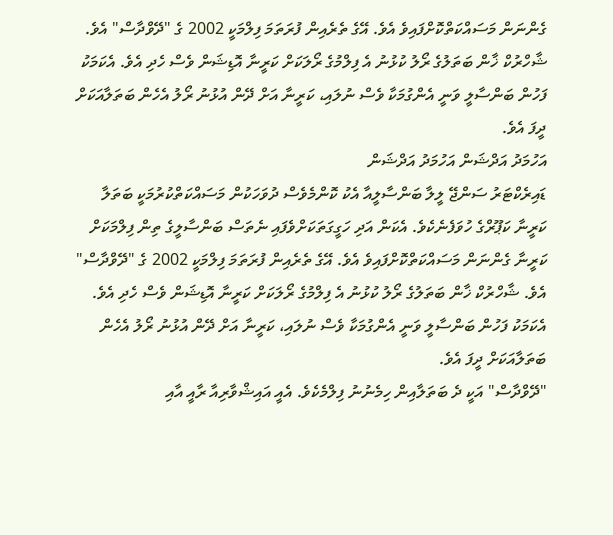ގެންނަން މަސައްކަތްކޮށްފައިވެ އެވެ. އޭގެ ތެރެއިން ފުރަތަމަ ފިލްމަކީ 2002 ގެ "ދޭވްދާސް" އެވެ. ޝާހްރުކް ޚާން ބަތަލުގެ ރޯލު ކުޅުނު އެ ފިލްމުގެ ރޯލަކަށް ކަރީނާ އޮޑިޝަން ވެސް ހެދި އެވެ. އެކަމަކު ފަހުން ބަންސާލީ ވަނީ އެންގުމަކާ ވެސް ނުލައި، ކަރީނާ އަށް ދޭން އުޅުނު ރޯލު އެހެން ބަތަލާއަކަށް ދީފަ އެވެ.
އަހުމަދު އަދްޝަން އަހުމަދު އަދްޝަން
ޑައިރެކްޓަރު ސަންޖޭ ލީލާ ބަންސާލީއާ އެކު ކޮންމެވެސް ދުވަހަކުން މަސައްކަތްކުރުމަކީ ބަތަލާ ކަރީނާ ކަޕޫރްގެ ހުވަފެނެކެވެ. އެކަން އަދި ހަގީގަތަކަށްވެފައި ނެތަސް ބަންސާލީގެ ތިން ފިލްމަކަށް ކަރީނާ ގެންނަން މަސައްކަތްކޮށްފައިވެ އެވެ. އޭގެ ތެރެއިން ފުރަތަމަ ފިލްމަކީ 2002 ގެ "ދޭވްދާސް" އެވެ. ޝާހްރުކް ޚާން ބަތަލުގެ ރޯލު ކުޅުނު އެ ފިލްމުގެ ރޯލަކަށް ކަރީނާ އޮޑިޝަން ވެސް ހެދި އެވެ. އެކަމަކު ފަހުން ބަންސާލީ ވަނީ އެންގުމަކާ ވެސް ނުލައި، ކަރީނާ އަށް ދޭން އުޅުނު ރޯލު އެހެން ބަތަލާއަކަށް ދީފަ އެވެ.
"ދޭވްދާސް" އަކީ ދެ ބަތަލާއިން ހިމެނުނު ފިލްމެކެވެ. އެއީ އައިޝްވާރިއާ ރާއީ އާއި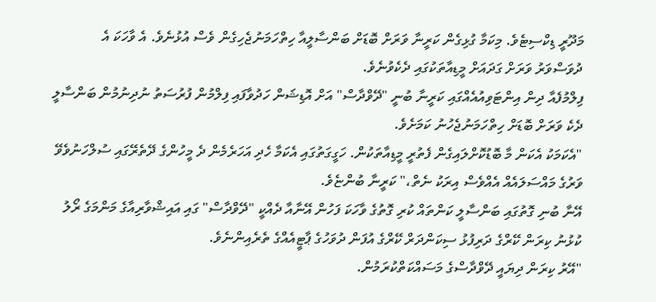މަދޫރީ ޑިކްސިޓެވެ. މިކަމާ ގުޅިގެން ކަރީނާ ވަރަށް ބޮޑަށް ބަންސާލީއާ ހިތްހަމަނުޖެހިގެން ވެސް އުޅުނެވެ. އެ ވާހަކަ އެ ދުވަސްވަރު ވަރަށް ގަދައަށް މީޑިއާތަކުގައި ދެކެވުނެވެ.
ފިލްމުފެއާ ދިން އިންޓަވިއުއެއްގައި ކަރީނާ ބުނީ "ދޭވްދާސް" އަށް އޮޑިޝަން ހަދުވާފައި ފިލްމުން ފުރުސަތު ނުދިނުމުން ބަންސާލީ ދެކެ ވަރަށް ބޮޑަށް ހިތްހަމަނުޖެހުނު ކަމަށެވެ.
"އެކަމަކު އެކަން މާ ބޮޑުކޮށްލައިގެން ފެތުރީ މީޑިއާތަކުން. ހަގީގަތުގައި އެކަމާ ހެދި އަހަރެމެން ދެ މީހުންގެ ދޭތެރޭގައި ސުލްހަނުވެވޭ ވަރުގެ މައްސަލައެއް އެއްވެސް އިރަކު ނެތް،" ކަރީނާ ބުންޏެވެ.
އޭނާ ބުނި ގޮތުގައި ބަންސާލީ ކަންތައް ކުރި ގޮތުގެ ވާހަކަ ފަހުން އޭނާއާ ދެއްކީ "ދޭވްދާސް" ގައި އައިޝްވާރިއާގެ މަންމަގެ ރޯލު ކުޅުނު ކިރަން ކޭރްގެ ދަރިފުޅު ސިކަންދަރް ކޭރްގެ އުފަން ދުވަހުގެ ޕާޓީއެއްގެ ތެރެއިންނެވެ.
"އޭރު ކިރަން ދިޔައީ ދޭވްދާސްގެ މަސައްކަތްކުރަމުން.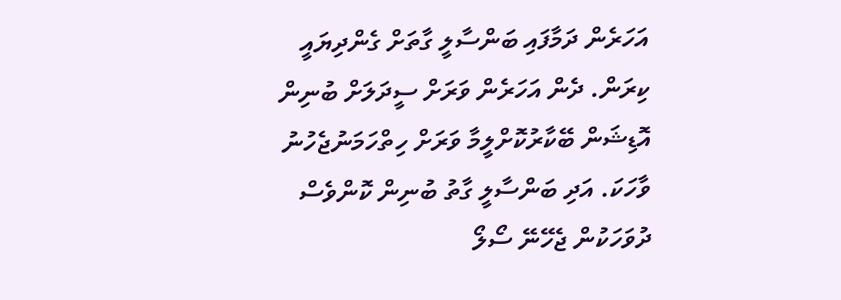އަހަރެން ދަމާފައި ބަންސާލީ ގާތަށް ގެންދިޔައީ ކިރަން. ދެން އަހަރެން ވަރަށް ސީދަލަށް ބުނިން އޮޑިޝަން ބޭކާރުކޮށްލީމާ ވަރަށް ހިތްހަމަނުޖެހުނު ވާހަކަ. އަދި ބަންސާލީ ގާތު ބުނިން ކޮންވެސް ދުވަހަކުން ޖެހޭނޭ ސޯލޯ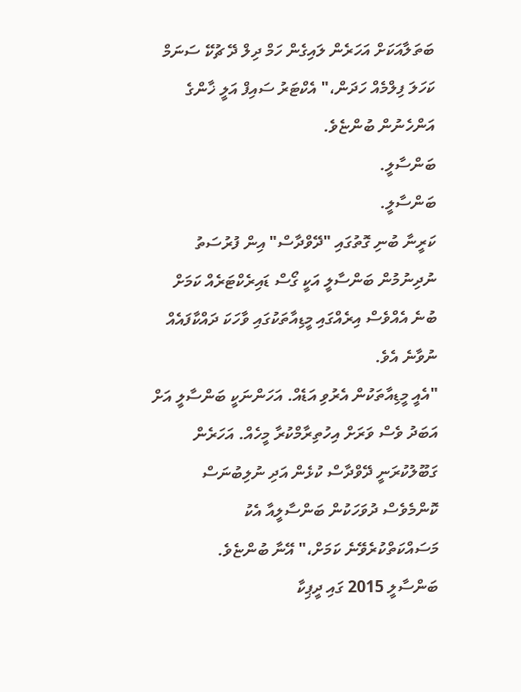ބަތަލާއަކަށް އަހަރެން ލައިގެން ހަމް ދިލް ދޭ ޗުކޭ ސަނަމް ކަހަލަ ފިލްމެއް ހަދަން،" އެކްޓަރު ސައިފް އަލީ ޚާންގެ އަންހެނުން ބުންޏެވެ.
ބަންސާލީ.
ބަންސާލީ.
ކަރީނާ ބުނި ގޮތުގައި "ދޭވްދާސް" އިން ފުރުސަތު ނުދިނުމުން ބަންސާލީ އަކީ ގޯސް ޑައިރެކްޓަރެއް ކަމަށް ބުނެ އެއްވެސް އިރެއްގައި މީޑިއާތަކުގައި ވާހަކަ ދައްކާފައެއް ނުވާނެ އެވެ.
"އެއީ މީޑިއާތަކުން އެރުވި އަޑެއް. އަހަންނަކީ ބަންސާލީ އަށް އަބަދު ވެސް ވަރަށް އިހުތިރާމްކުރާ މީހެއް. އަހަރެން ގަބޫލުކުރަނީ ދޭވްދާސް ކުޅެން އަދި ނުލިބުނަސް ކޮންމެވެސް ދުވަހަކުން ބަންސާލީއާ އެކު މަސައްކަތްކުރެވޭނެ ކަމަށް،" އޭނާ ބުންޏެވެ.
ބަންސާލީ 2015 ގައި ދީޕިކާ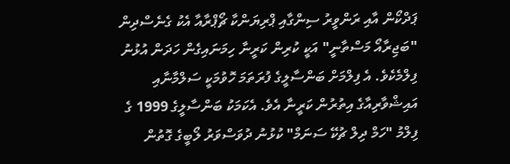ޕަދްކޯން އާއި ރަންވީރު ސިންގާއި ޕްރިޔަންކާ ޗޯޕްރާއާ އެކު ގެނެސްދިން "ބަޖިރާއޯ މަސްތާނީ" އަކީ ކުރިން ކަރީނާ ހިމަނައިގެން ހަދަން އުޅުނު ފިލްމެކެވެ. އެ ފިލްމަށް ބަންސާލީގެ ފުރަތަމަ ހޮވުމަކީ ސަލްމާނާއި އައިޝްވާރިއާގެ އިތުރުން ކަރީނާ އެވެ. އެކަމަކު ބަންސާލީގެ 1999 ގެ ފިލްމު "ހަމް ދިލް ޗުކޭ ސަނަމް" ކުޅުނު ދުވަސްވަރު ލޯބީގެ ގޮތުން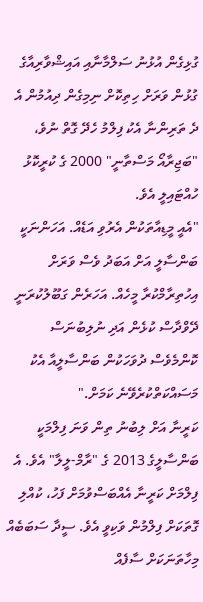ގުޅިގެން އުޅުނު ސަލްމާނާއި އައިޝްވާރިއާގެ ގުޅުން ވަރަށް ހިތިކޮށް ނިމިގެން ދިއުމުން އެ ދެ ތަރިންނާ އެކު ފިލްމު ހެދޭ ގޮތް ނުވެ، "ބަޖިރާއޯ މަސްތާނީ" 2000 ގެ ކުރީކޮޅު ހުއްޓައިލީ އެވެ.
"އެއީ މީޑިއާތަކުން އެރުވި އަޑެއް. އަހަންނަކީ ބަންސާލީ އަށް އަބަދު ވެސް ވަރަށް އިހުތިރާމްކުރާ މީހެއް. އަހަރެން ގަބޫލުކުރަނީ ދޭވްދާސް ކުޅެން އަދި ނުލިބުނަސް ކޮންމެވެސް ދުވަހަކުން ބަންސާލީއާ އެކު މަސައްކަތްކުރެވޭނެ ކަމަށް."
ކަރީނާ އަށް ލިބުނު ތިން ވަނަ ފިލްމަކީ ބަންސާލީގެ 2013 ގެ "ރާމް-ލީލާ" އެވެ. އެ ފިލްމަށް ކަރީނާ އެއްބަސްވުމަށް ފަހު، ކުއްލި ގޮތަކަށް ފިލްމުން ވަކިވީ އެވެ. ސީދާ ސަބަބެއް މިހާތަނަކަށް ސާފެއް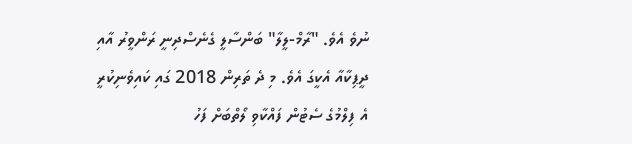ނުވެ އެވެ. "ރާމް-ލީލާ" ބަންސާލީ ގެނެސްދިނީ ރަންވީރު އާއި ދީޕިކާއާ އެކީގަ އެވެ. މި ދެ ތަރިން 2018 ގައި ކައިވެނިކުރީ އެ ފިލްމުގެ ސެޓުން ފައްކާވި ލޯތްބަށް ފަހު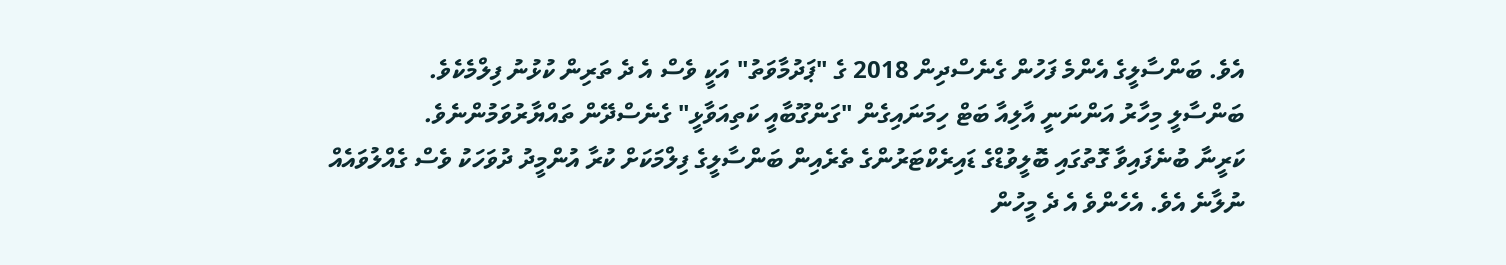އެވެ. ބަންސާލީގެ އެންމެ ފަހުން ގެނެސްދިން 2018 ގެ "ޕަދުމާވަތު" އަކީ ވެސް އެ ދެ ތަރިން ކުޅުނު ފިލްމެކެވެ.
ބަންސާލީ މިހާރު އަންނަނީ އާލިއާ ބަޓް ހިމަނައިގެން "ގަންގޫބާއީ ކަތިއަވާޅީ" ގެނެސްދޭން ތައްޔާރުވަމުންނެވެ.
ކަރީނާ ބުނެފައިވާ ގޮތުގައި ބޮލީވުޑްގެ ޑައިރެކްޓަރުންގެ ތެރެއިން ބަންސާލީގެ ފިލްމަކަށް ކުރާ އުންމީދު ދުވަހަކު ވެސް ގެއްލުވައެއް ނުލާނެ އެވެ. އެހެންވެ އެ ދެ މީހުން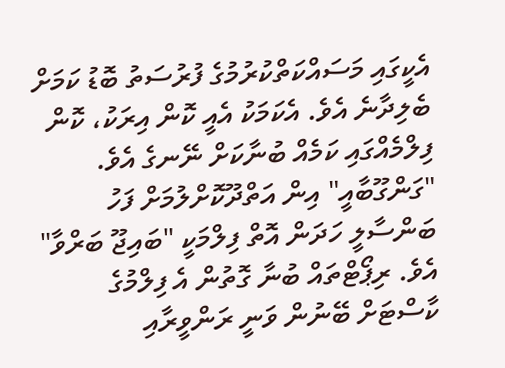އެކީގައި މަސައްކަތްކުރުމުގެ ފުރުސަތު ބޮޑު ކަމަށް ބެލިދާނެ އެވެ. އެކަމަކު އެއީ ކޮން އިރަކު، ކޮން ފިލްމެއްގައި ކަމެއް ބުނާކަށް ނޭނގެ އެވެ.
"ގަންގޫބާއީ" އިން އަތްދޫކޮށްލުމަށް ފަހު ބަންސާލީ ހަދަން އޮތް ފިލްމަކީ "ބައިޖޫ ބަރްވާ" އެވެ. ރިޕޯޓްތައް ބުނާ ގޮތުން އެ ފިލްމުގެ ކާސްޓަށް ބޭނުން ވަނީ ރަންވީރާއި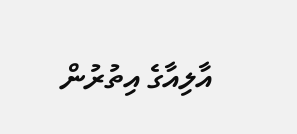އާލިއާގެ އިތުރުން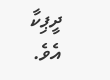ދީޕިކާ އެވެ.